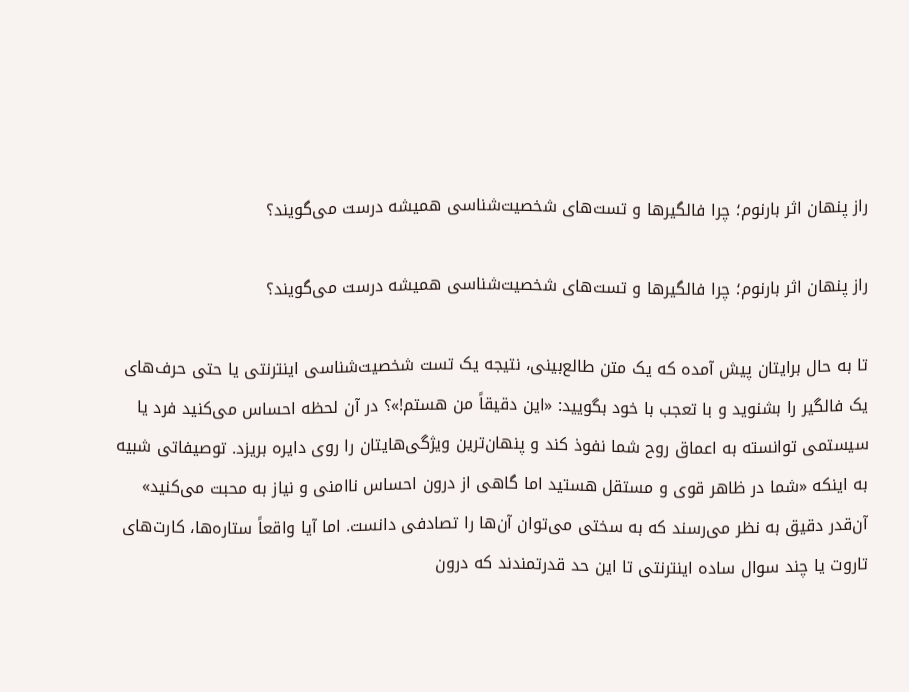راز پنهان اثر بارنوم؛ چرا فالگیرها و تست‌های شخصیت‌شناسی همیشه درست می‌گویند؟

راز پنهان اثر بارنوم؛ چرا فالگیرها و تست‌های شخصیت‌شناسی همیشه درست می‌گویند؟

تا به حال برایتان پیش آمده که یک متن طالع‌بینی، نتیجه یک تست شخصیت‌شناسی اینترنتی یا حتی حرف‌های یک فالگیر را بشنوید و با تعجب با خود بگویید: «این دقیقاً من هستم!»؟ در آن لحظه احساس می‌کنید فرد یا سیستمی توانسته به اعماق روح شما نفوذ کند و پنهان‌ترین ویژگی‌هایتان را روی دایره بریزد. توصیفاتی شبیه به اینکه «شما در ظاهر قوی و مستقل هستید اما گاهی از درون احساس ناامنی و نیاز به محبت می‌کنید» آن‌قدر دقیق به نظر می‌رسند که به سختی می‌توان آن‌ها را تصادفی دانست. اما آیا واقعاً ستاره‌ها، کارت‌های تاروت یا چند سوال ساده اینترنتی تا این حد قدرتمندند که درون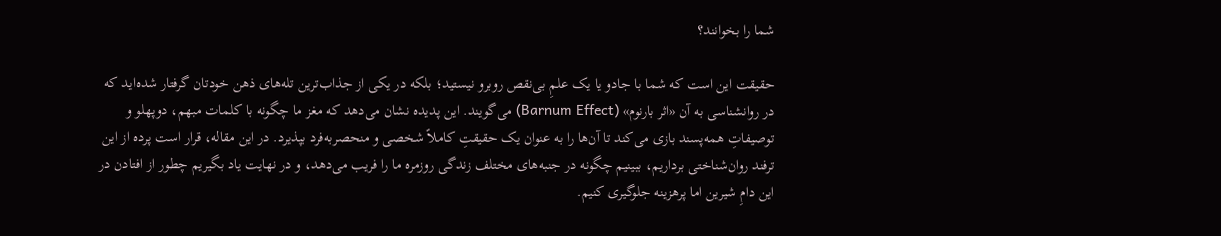شما را بخوانند؟

حقیقت این است که شما با جادو یا یک علمِ بی‌نقص روبرو نیستید؛ بلکه در یکی از جذاب‌ترین تله‌های ذهن خودتان گرفتار شده‌اید که در روانشناسی به آن «اثر بارنوم» (Barnum Effect) می‌گویند. این پدیده نشان می‌دهد که مغز ما چگونه با کلمات مبهم، دوپهلو و توصیفاتِ همه‌پسند بازی می‌کند تا آن‌ها را به عنوان یک حقیقتِ کاملاً شخصی و منحصربه‌فرد بپذیرد. در این مقاله، قرار است پرده از این ترفند روان‌شناختی برداریم، ببینیم چگونه در جنبه‌های مختلف زندگی روزمره ما را فریب می‌دهد، و در نهایت یاد بگیریم چطور از افتادن در این دامِ شیرین اما پرهزینه جلوگیری کنیم.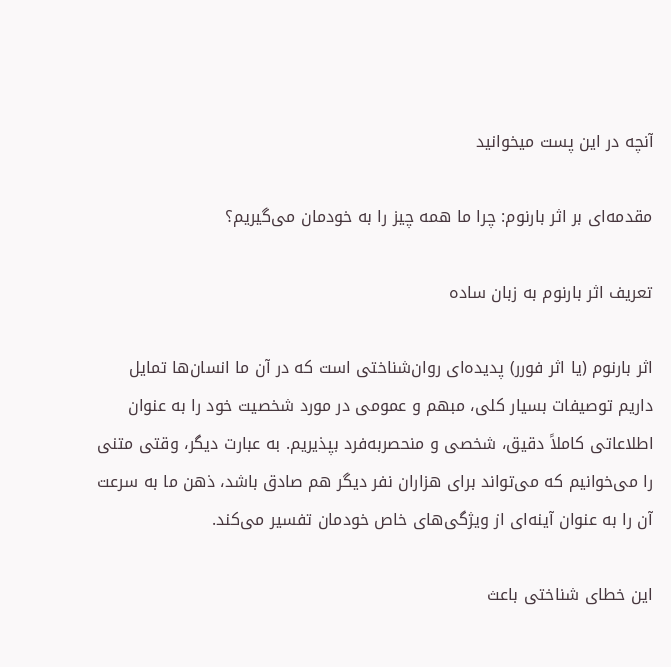آنچه در این پست میخوانید

مقدمه‌ای بر اثر بارنوم: چرا ما همه چیز را به خودمان می‌گیریم؟

تعریف اثر بارنوم به زبان ساده

اثر بارنوم (یا اثر فورر) پدیده‌ای روان‌شناختی است که در آن ما انسان‌ها تمایل داریم توصیفات بسیار کلی، مبهم و عمومی در مورد شخصیت خود را به عنوان اطلاعاتی کاملاً دقیق، شخصی و منحصر‌به‌فرد بپذیریم. به عبارت دیگر، وقتی متنی را می‌خوانیم که می‌تواند برای هزاران نفر دیگر هم صادق باشد، ذهن ما به سرعت آن را به عنوان آینه‌ای از ویژگی‌های خاص خودمان تفسیر می‌کند.

این خطای شناختی باعث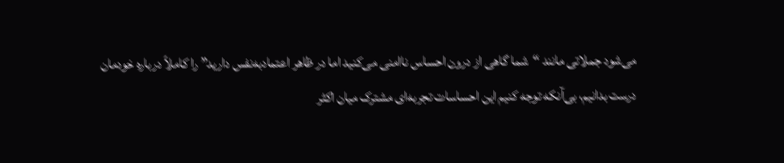می‌شود جملاتی مانند “شما گاهی از درون احساس ناامنی می‌کنید اما در ظاهر اعتماد‌به‌نفس دارید” را کاملاً درباره خودمان درست بدانیم، بی‌آنکه توجه کنیم این احساسات تجربه‌ای مشترک میان اکثر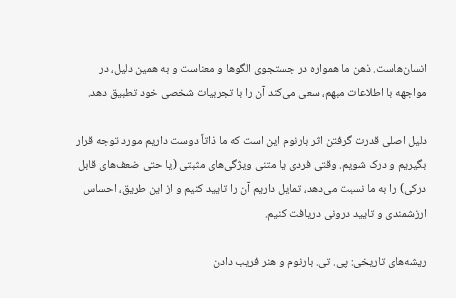انسان‌هاست. ذهن ما همواره در جستجوی الگوها و معناست و به همین دلیل، در مواجهه با اطلاعات مبهم، سعی می‌کند آن را با تجربیات شخصی خود تطبیق دهد.

دلیل اصلی قدرت گرفتن اثر بارنوم این است که ما ذاتاً دوست داریم مورد توجه قرار بگیریم و درک شویم. وقتی فردی یا متنی ویژگی‌های مثبتی (یا حتی ضعف‌های قابل درکی) را به ما نسبت می‌دهد، تمایل داریم آن را تایید کنیم و از این طریق، احساس ارزشمندی و تایید درونی دریافت کنیم.

ریشه‌های تاریخی: پی. تی. بارنوم و هنر فریب دادن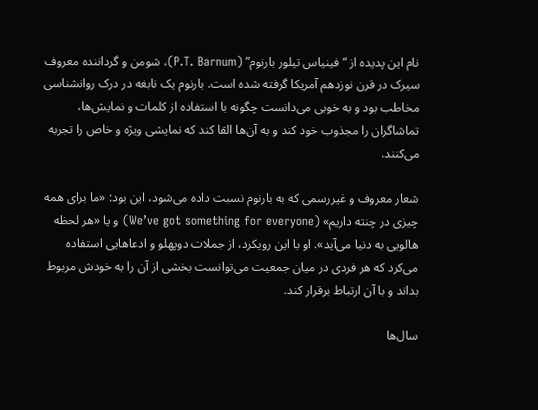نام این پدیده از “فینیاس تیلور بارنوم” (P.T. Barnum)، شومن و گرداننده معروف سیرک در قرن نوزدهم آمریکا گرفته شده است. بارنوم یک نابغه در درک روانشناسی مخاطب بود و به خوبی می‌دانست چگونه با استفاده از کلمات و نمایش‌ها، تماشاگران را مجذوب خود کند و به آن‌ها القا کند که نمایشی ویژه و خاص را تجربه می‌کنند.

شعار معروف و غیررسمی که به بارنوم نسبت داده می‌شود، این بود: «ما برای همه چیزی در چنته داریم» (We’ve got something for everyone) و یا «هر لحظه هالویی به دنیا می‌آید». او با این رویکرد، از جملات دوپهلو و ادعاهایی استفاده می‌کرد که هر فردی در میان جمعیت می‌توانست بخشی از آن را به خودش مربوط بداند و با آن ارتباط برقرار کند.

سال‌ها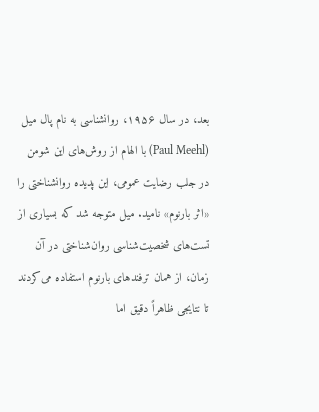بعد، در سال ۱۹۵۶، روانشناسی به نام پال میل (Paul Meehl) با الهام از روش‌های این شومن در جلب رضایت عمومی، این پدیده روانشناختی را «اثر بارنوم» نامید. میل متوجه شد که بسیاری از تست‌های شخصیت‌شناسی روان‌شناختی در آن زمان، از همان ترفندهای بارنوم استفاده می‌کردند تا نتایجی ظاهراً دقیق اما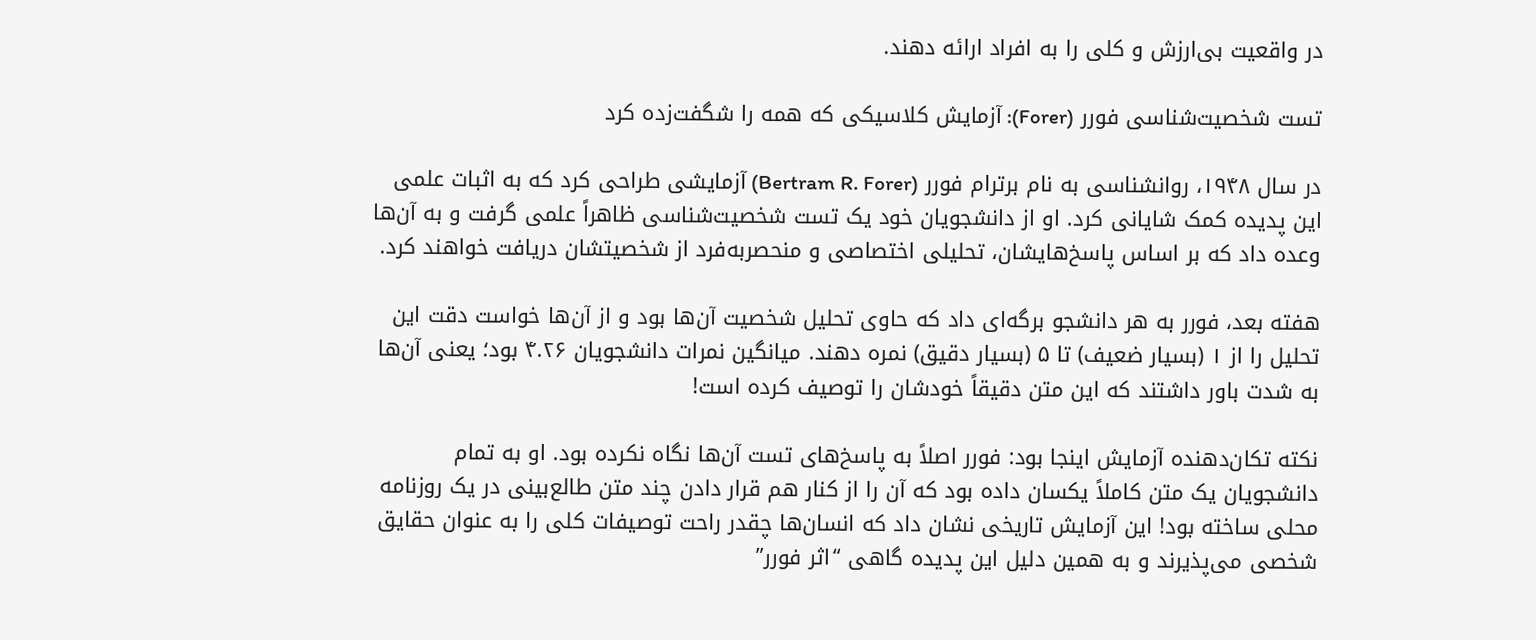در واقعیت بی‌ارزش و کلی را به افراد ارائه دهند.

تست شخصیت‌شناسی فورر (Forer): آزمایش کلاسیکی که همه را شگفت‌زده کرد

در سال ۱۹۴۸، روانشناسی به نام برترام فورر (Bertram R. Forer) آزمایشی طراحی کرد که به اثبات علمی این پدیده کمک شایانی کرد. او از دانشجویان خود یک تست شخصیت‌شناسی ظاهراً علمی گرفت و به آن‌ها وعده داد که بر اساس پاسخ‌هایشان، تحلیلی اختصاصی و منحصر‌به‌فرد از شخصیتشان دریافت خواهند کرد.

هفته بعد، فورر به هر دانشجو برگه‌ای داد که حاوی تحلیل شخصیت آن‌ها بود و از آن‌ها خواست دقت این تحلیل را از ۱ (بسیار ضعیف) تا ۵ (بسیار دقیق) نمره دهند. میانگین نمرات دانشجویان ۴.۲۶ بود؛ یعنی آن‌ها به شدت باور داشتند که این متن دقیقاً خودشان را توصیف کرده است!

نکته تکان‌دهنده آزمایش اینجا بود: فورر اصلاً به پاسخ‌های تست آن‌ها نگاه نکرده بود. او به تمام دانشجویان یک متن کاملاً یکسان داده بود که آن را از کنار هم قرار دادن چند متن طالع‌بینی در یک روزنامه محلی ساخته بود! این آزمایش تاریخی نشان داد که انسان‌ها چقدر راحت توصیفات کلی را به عنوان حقایق شخصی می‌پذیرند و به همین دلیل این پدیده گاهی “اثر فورر”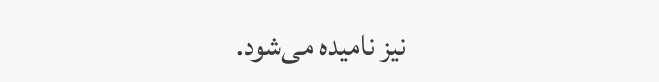نیز نامیده می‌شود.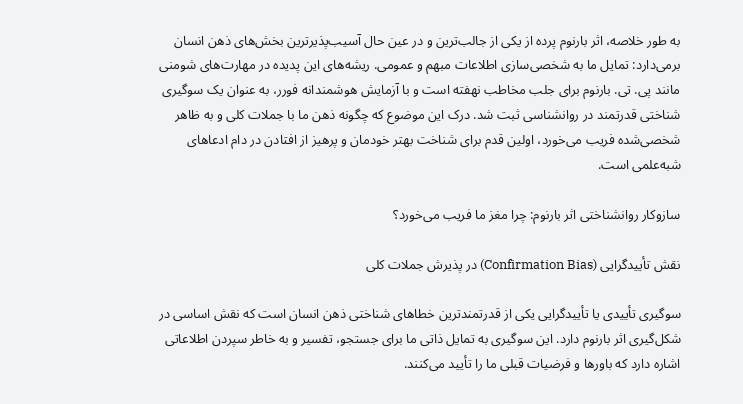به طور خلاصه، اثر بارنوم پرده از یکی از جالب‌ترین و در عین حال آسیب‌پذیرترین بخش‌های ذهن انسان برمی‌دارد: تمایل ما به شخصی‌سازی اطلاعات مبهم و عمومی. ریشه‌های این پدیده در مهارت‌های شومنی مانند پی. تی. بارنوم برای جلب مخاطب نهفته است و با آزمایش هوشمندانه فورر، به عنوان یک سوگیری شناختی قدرتمند در روانشناسی ثبت شد. درک این موضوع که چگونه ذهن ما با جملات کلی و به ظاهر شخصی‌شده فریب می‌خورد، اولین قدم برای شناخت بهتر خودمان و پرهیز از افتادن در دام ادعاهای شبه‌علمی است.

سازوکار روانشناختی اثر بارنوم: چرا مغز ما فریب می‌خورد؟

نقش تأییدگرایی (Confirmation Bias) در پذیرش جملات کلی

سوگیری تأییدی یا تأییدگرایی یکی از قدرتمندترین خطاهای شناختی ذهن انسان است که نقش اساسی در شکل‌گیری اثر بارنوم دارد. این سوگیری به تمایل ذاتی ما برای جستجو، تفسیر و به خاطر سپردن اطلاعاتی اشاره دارد که باورها و فرضیات قبلی ما را تأیید می‌کنند.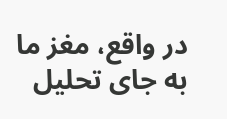در واقع، مغز ما به جای تحلیل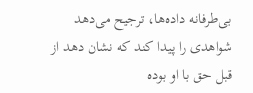بی‌طرفانه داده‌ها، ترجیح می‌دهد شواهدی را پیدا کند که نشان دهد از قبل حق با او بوده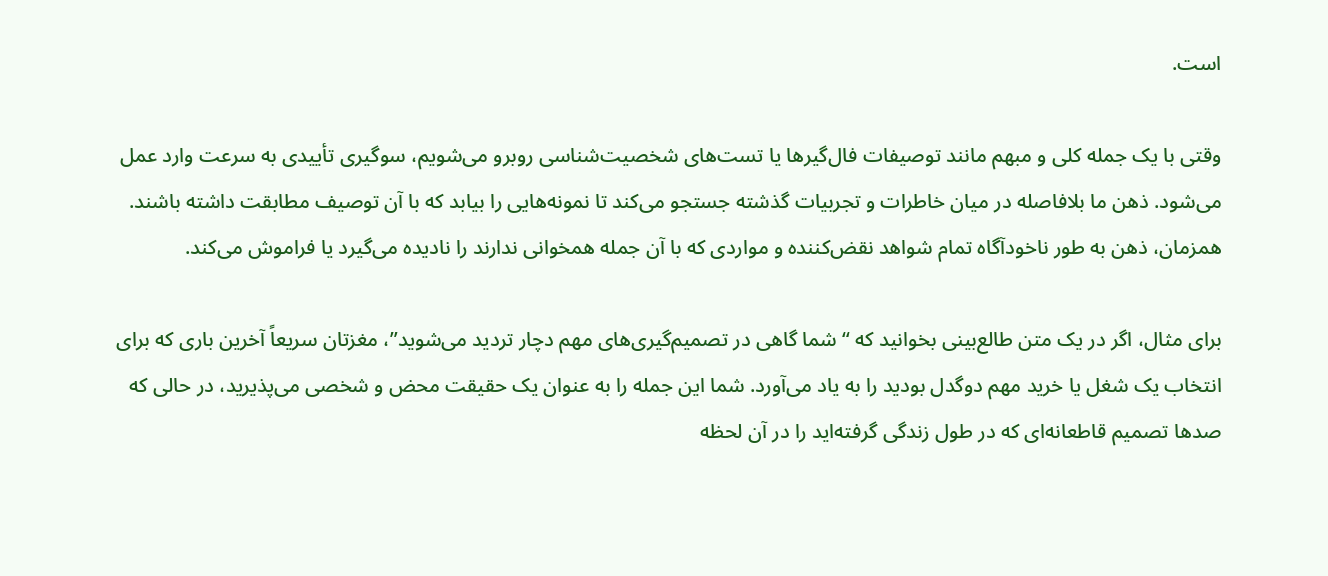است.

وقتی با یک جمله کلی و مبهم مانند توصیفات فال‌گیرها یا تست‌های شخصیت‌شناسی روبرو می‌شویم، سوگیری تأییدی به سرعت وارد عمل می‌شود. ذهن ما بلافاصله در میان خاطرات و تجربیات گذشته جستجو می‌کند تا نمونه‌هایی را بیابد که با آن توصیف مطابقت داشته باشند. همزمان، ذهن به طور ناخودآگاه تمام شواهد نقض‌کننده و مواردی که با آن جمله همخوانی ندارند را نادیده می‌گیرد یا فراموش می‌کند.

برای مثال، اگر در یک متن طالع‌بینی بخوانید که “شما گاهی در تصمیم‌گیری‌های مهم دچار تردید می‌شوید”، مغزتان سریعاً آخرین باری که برای انتخاب یک شغل یا خرید مهم دوگدل بودید را به یاد می‌آورد. شما این جمله را به عنوان یک حقیقت محض و شخصی می‌پذیرید، در حالی که صدها تصمیم قاطعانه‌ای که در طول زندگی گرفته‌اید را در آن لحظه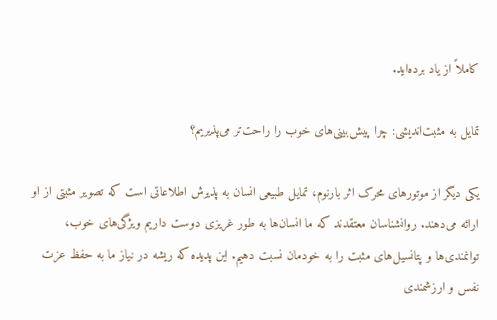کاملاً از یاد برده‌اید.

تمایل به مثبت‌اندیشی: چرا پیش‌بینی‌های خوب را راحت‌تر می‌پذیریم؟

یکی دیگر از موتورهای محرک اثر بارنوم، تمایل طبیعی انسان به پذیرش اطلاعاتی است که تصویر مثبتی از او ارائه می‌دهند. روانشناسان معتقدند که ما انسان‌ها به طور غریزی دوست داریم ویژگی‌های خوب، توانمندی‌ها و پتانسیل‌های مثبت را به خودمان نسبت دهیم. این پدیده که ریشه در نیاز ما به حفظ عزت نفس و ارزشمندی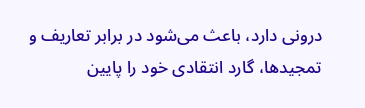درونی دارد، باعث می‌شود در برابر تعاریف و تمجیدها، گارد انتقادی خود را پایین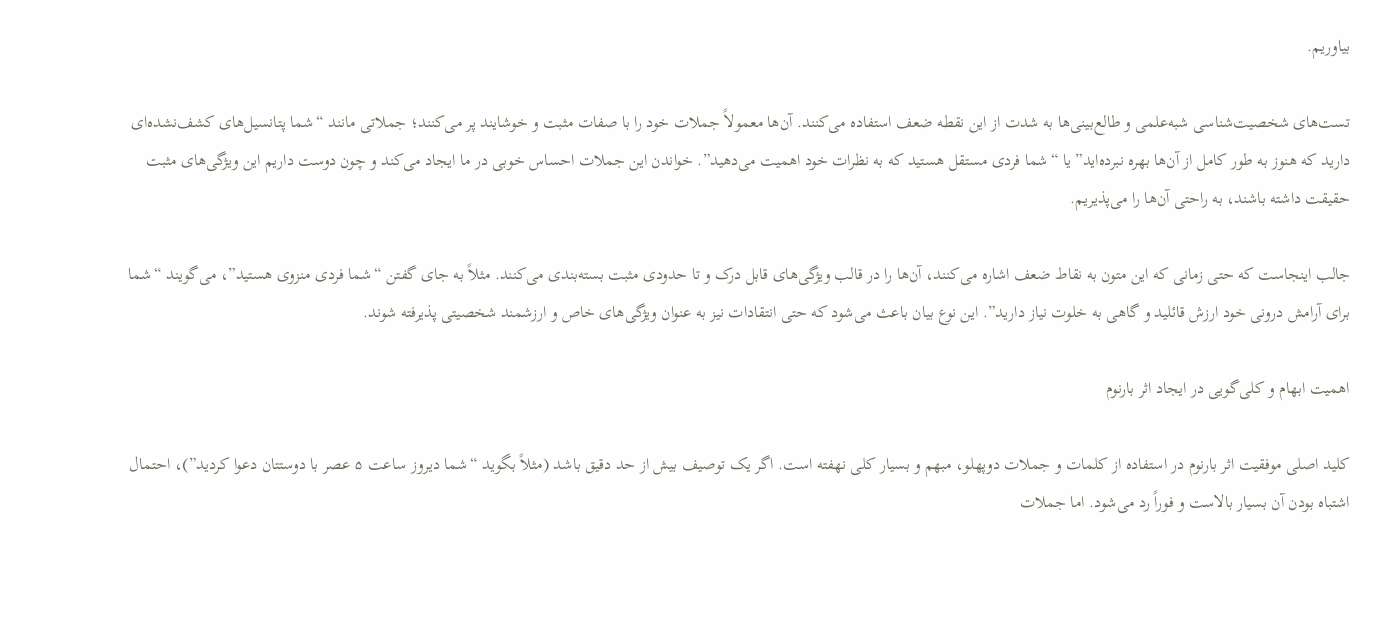بیاوریم.

تست‌های شخصیت‌شناسی شبه‌علمی و طالع‌بینی‌ها به شدت از این نقطه ضعف استفاده می‌کنند. آن‌ها معمولاً جملات خود را با صفات مثبت و خوشایند پر می‌کنند؛ جملاتی مانند “شما پتانسیل‌های کشف‌نشده‌ای دارید که هنوز به طور کامل از آن‌ها بهره نبرده‌اید” یا “شما فردی مستقل هستید که به نظرات خود اهمیت می‌دهید”. خواندن این جملات احساس خوبی در ما ایجاد می‌کند و چون دوست داریم این ویژگی‌های مثبت حقیقت داشته باشند، به راحتی آن‌ها را می‌پذیریم.

جالب اینجاست که حتی زمانی که این متون به نقاط ضعف اشاره می‌کنند، آن‌ها را در قالب ویژگی‌های قابل درک و تا حدودی مثبت بسته‌بندی می‌کنند. مثلاً به جای گفتن “شما فردی منزوی هستید”، می‌گویند “شما برای آرامش درونی خود ارزش قائلید و گاهی به خلوت نیاز دارید”. این نوع بیان باعث می‌شود که حتی انتقادات نیز به عنوان ویژگی‌های خاص و ارزشمند شخصیتی پذیرفته شوند.

اهمیت ابهام و کلی‌گویی در ایجاد اثر بارنوم

کلید اصلی موفقیت اثر بارنوم در استفاده از کلمات و جملات دوپهلو، مبهم و بسیار کلی نهفته است. اگر یک توصیف بیش از حد دقیق باشد (مثلاً بگوید “شما دیروز ساعت ۵ عصر با دوستتان دعوا کردید”)، احتمال اشتباه بودن آن بسیار بالاست و فوراً رد می‌شود. اما جملات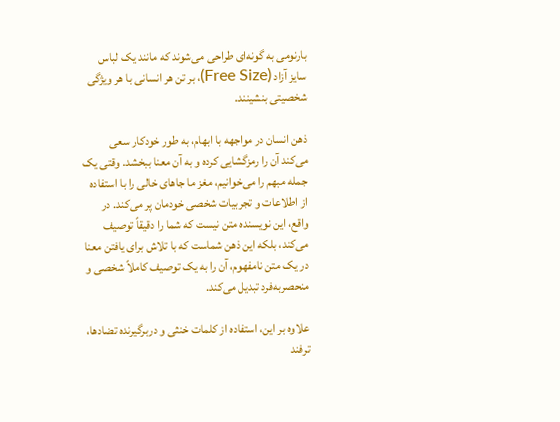بارنومی به گونه‌ای طراحی می‌شوند که مانند یک لباس سایز آزاد (Free Size)، بر تن هر انسانی با هر ویژگی شخصیتی بنشینند.

ذهن انسان در مواجهه با ابهام، به طور خودکار سعی می‌کند آن را رمزگشایی کرده و به آن معنا ببخشد. وقتی یک جمله مبهم را می‌خوانیم، مغز ما جاهای خالی را با استفاده از اطلاعات و تجربیات شخصی خودمان پر می‌کند. در واقع، این نویسنده متن نیست که شما را دقیقاً توصیف می‌کند، بلکه این ذهن شماست که با تلاش برای یافتن معنا در یک متن نامفهوم، آن را به یک توصیف کاملاً شخصی و منحصر‌به‌فرد تبدیل می‌کند.

علاوه بر این، استفاده از کلمات خنثی و دربرگیرنده تضادها، ترفند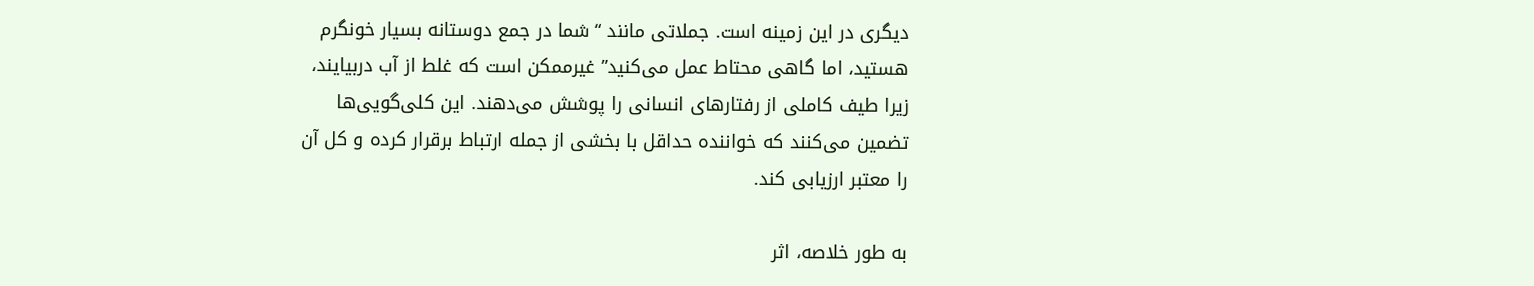دیگری در این زمینه است. جملاتی مانند “شما در جمع دوستانه بسیار خونگرم هستید، اما گاهی محتاط عمل می‌کنید” غیرممکن است که غلط از آب دربیایند، زیرا طیف کاملی از رفتارهای انسانی را پوشش می‌دهند. این کلی‌گویی‌ها تضمین می‌کنند که خواننده حداقل با بخشی از جمله ارتباط برقرار کرده و کل آن را معتبر ارزیابی کند.

به طور خلاصه، اثر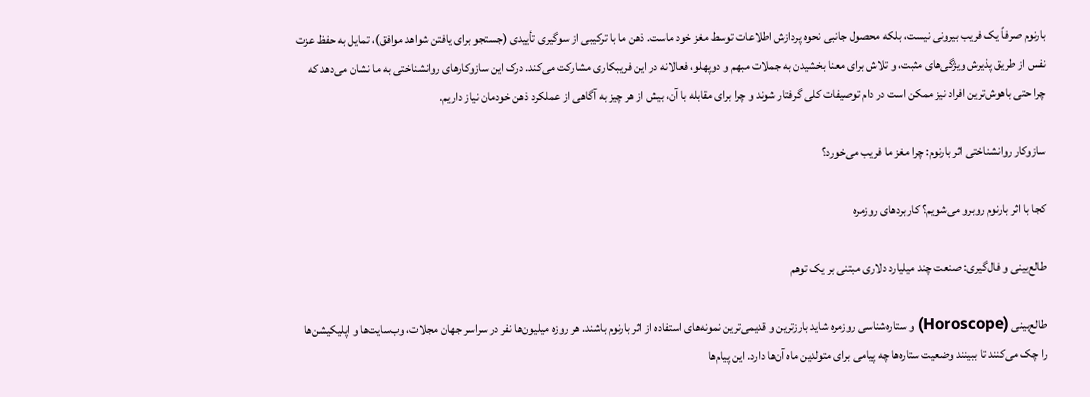بارنوم صرفاً یک فریب بیرونی نیست، بلکه محصول جانبی نحوه پردازش اطلاعات توسط مغز خود ماست. ذهن ما با ترکیبی از سوگیری تأییدی (جستجو برای یافتن شواهد موافق)، تمایل به حفظ عزت نفس از طریق پذیرش ویژگی‌های مثبت، و تلاش برای معنا بخشیدن به جملات مبهم و دوپهلو، فعالانه در این فریبکاری مشارکت می‌کند. درک این سازوکارهای روانشناختی به ما نشان می‌دهد که چرا حتی باهوش‌ترین افراد نیز ممکن است در دام توصیفات کلی گرفتار شوند و چرا برای مقابله با آن، بیش از هر چیز به آگاهی از عملکرد ذهن خودمان نیاز داریم.

سازوکار روانشناختی اثر بارنوم: چرا مغز ما فریب می‌خورد؟

کجا با اثر بارنوم روبرو می‌شویم؟ کاربردهای روزمره

طالع‌بینی و فال‌گیری: صنعت چند میلیارد دلاری مبتنی بر یک توهم

طالع‌بینی (Horoscope) و ستاره‌شناسی روزمره شاید بارزترین و قدیمی‌ترین نمونه‌های استفاده از اثر بارنوم باشند. هر روزه میلیون‌ها نفر در سراسر جهان مجلات، وب‌سایت‌ها و اپلیکیشن‌ها را چک می‌کنند تا ببینند وضعیت ستاره‌ها چه پیامی برای متولدین ماه آن‌ها دارد. این پیام‌ها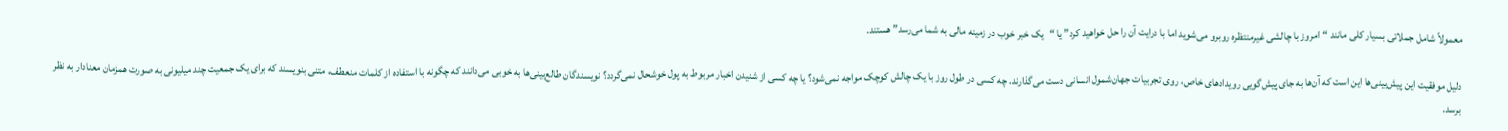معمولاً شامل جملاتی بسیار کلی مانند “امروز با چالشی غیرمنتظره روبرو می‌شوید اما با درایت آن را حل خواهید کرد” یا “یک خبر خوب در زمینه مالی به شما می‌رسد” هستند.

دلیل موفقیت این پیش‌بینی‌ها این است که آن‌ها به جای پیش‌گویی رویدادهای خاص، روی تجربیات جهان‌شمول انسانی دست می‌گذارند. چه کسی در طول روز با یک چالش کوچک مواجه نمی‌شود؟ یا چه کسی از شنیدن اخبار مربوط به پول خوشحال نمی‌گردد؟ نویسندگان طالع‌بینی‌ها به خوبی می‌دانند که چگونه با استفاده از کلمات منعطف، متنی بنویسند که برای یک جمعیت چند میلیونی به صورت همزمان معنادار به نظر برسد.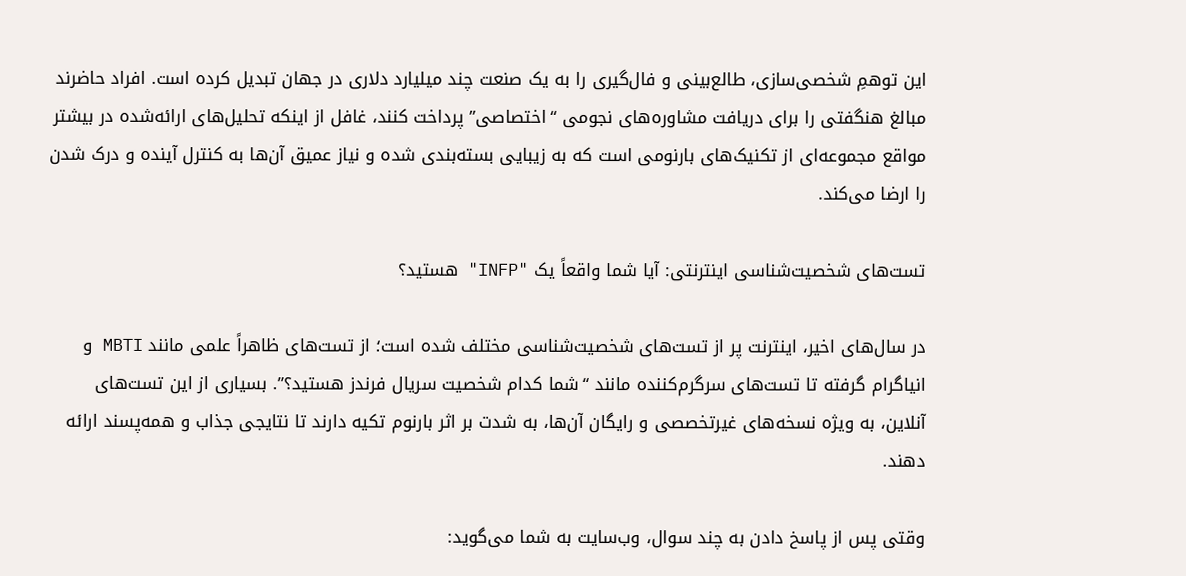این توهمِ شخصی‌سازی، طالع‌بینی و فال‌گیری را به یک صنعت چند میلیارد دلاری در جهان تبدیل کرده است. افراد حاضرند مبالغ هنگفتی را برای دریافت مشاوره‌های نجومی “اختصاصی” پرداخت کنند، غافل از اینکه تحلیل‌های ارائه‌شده در بیشتر مواقع مجموعه‌ای از تکنیک‌های بارنومی است که به زیبایی بسته‌بندی شده و نیاز عمیق آن‌ها به کنترل آینده و درک شدن را ارضا می‌کند.

تست‌های شخصیت‌شناسی اینترنتی: آیا شما واقعاً یک "INFP" هستید؟

در سال‌های اخیر، اینترنت پر از تست‌های شخصیت‌شناسی مختلف شده است؛ از تست‌های ظاهراً علمی مانند MBTI و انیاگرام گرفته تا تست‌های سرگرم‌کننده مانند “شما کدام شخصیت سریال فرندز هستید؟”. بسیاری از این تست‌های آنلاین، به ویژه نسخه‌های غیرتخصصی و رایگان آن‌ها، به شدت بر اثر بارنوم تکیه دارند تا نتایجی جذاب و همه‌پسند ارائه دهند.

وقتی پس از پاسخ دادن به چند سوال، وب‌سایت به شما می‌گوید: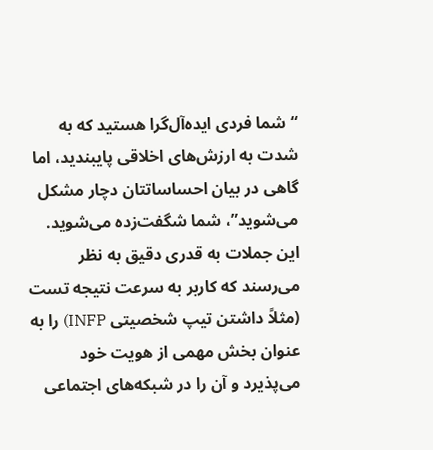“شما فردی ایده‌آل‌گرا هستید که به شدت به ارزش‌های اخلاقی پایبندید، اما گاهی در بیان احساساتتان دچار مشکل می‌شوید”، شما شگفت‌زده می‌شوید. این جملات به قدری دقیق به نظر می‌رسند که کاربر به سرعت نتیجه تست (مثلاً داشتن تیپ شخصیتی INFP) را به عنوان بخش مهمی از هویت خود می‌پذیرد و آن را در شبکه‌های اجتماعی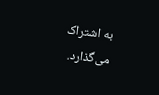به اشتراک می‌گذارد.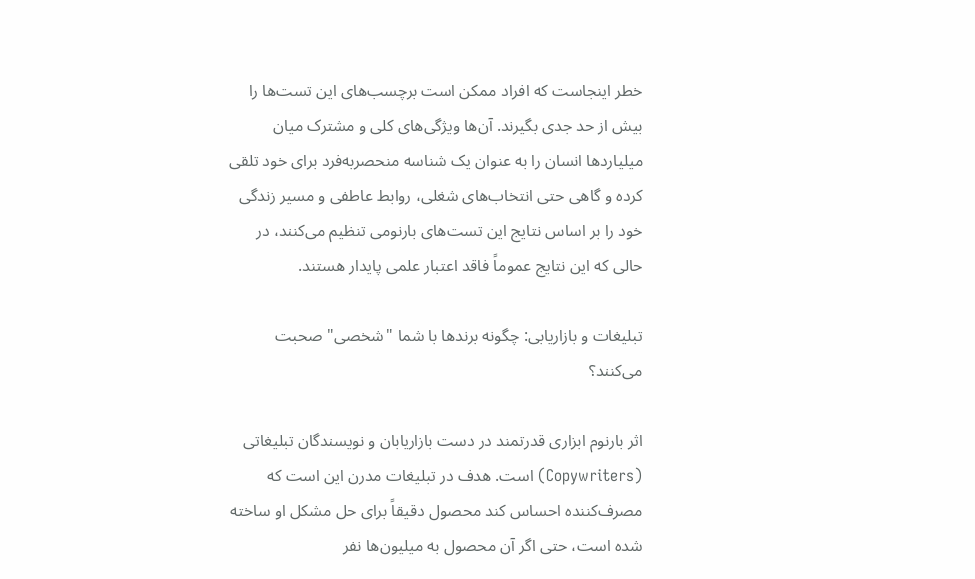خطر اینجاست که افراد ممکن است برچسب‌های این تست‌ها را بیش از حد جدی بگیرند. آن‌ها ویژگی‌های کلی و مشترک میان میلیاردها انسان را به عنوان یک شناسه منحصربه‌فرد برای خود تلقی کرده و گاهی حتی انتخاب‌های شغلی، روابط عاطفی و مسیر زندگی خود را بر اساس نتایج این تست‌های بارنومی تنظیم می‌کنند، در حالی که این نتایج عموماً فاقد اعتبار علمی پایدار هستند.

تبلیغات و بازاریابی: چگونه برندها با شما "شخصی" صحبت می‌کنند؟

اثر بارنوم ابزاری قدرتمند در دست بازاریابان و نویسندگان تبلیغاتی (Copywriters) است. هدف در تبلیغات مدرن این است که مصرف‌کننده احساس کند محصول دقیقاً برای حل مشکل او ساخته شده است، حتی اگر آن محصول به میلیون‌ها نفر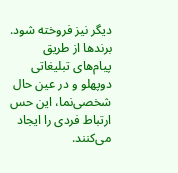دیگر نیز فروخته شود. برندها از طریق پیام‌های تبلیغاتی دوپهلو و در عین حال شخصی‌نما، این حس ارتباط فردی را ایجاد می‌کنند.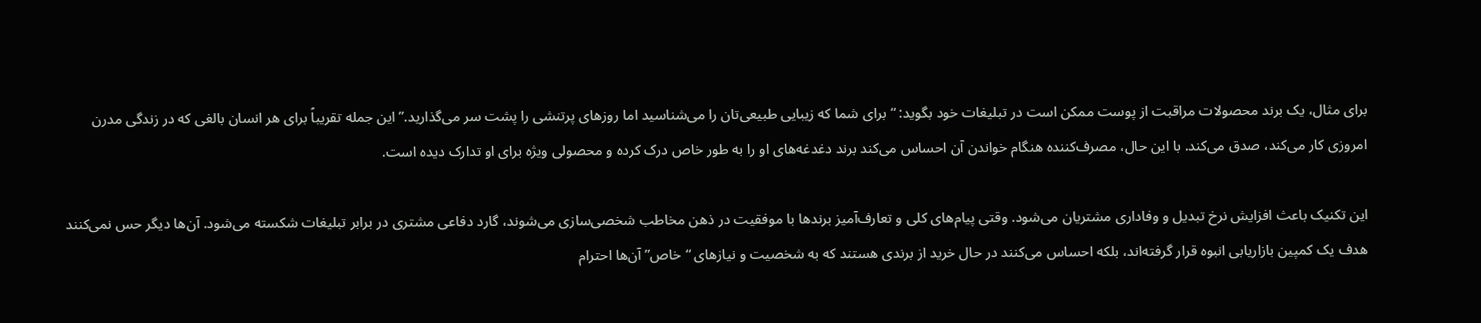برای مثال، یک برند محصولات مراقبت از پوست ممکن است در تبلیغات خود بگوید: “برای شما که زیبایی طبیعی‌تان را می‌شناسید اما روزهای پرتنشی را پشت سر می‌گذارید.” این جمله تقریباً برای هر انسان بالغی که در زندگی مدرن امروزی کار می‌کند، صدق می‌کند. با این حال، مصرف‌کننده هنگام خواندن آن احساس می‌کند برند دغدغه‌های او را به طور خاص درک کرده و محصولی ویژه برای او تدارک دیده است.

این تکنیک باعث افزایش نرخ تبدیل و وفاداری مشتریان می‌شود. وقتی پیام‌های کلی و تعارف‌آمیز برندها با موفقیت در ذهن مخاطب شخصی‌سازی می‌شوند، گارد دفاعی مشتری در برابر تبلیغات شکسته می‌شود. آن‌ها دیگر حس نمی‌کنند هدف یک کمپین بازاریابی انبوه قرار گرفته‌اند، بلکه احساس می‌کنند در حال خرید از برندی هستند که به شخصیت و نیازهای “خاص” آن‌ها احترام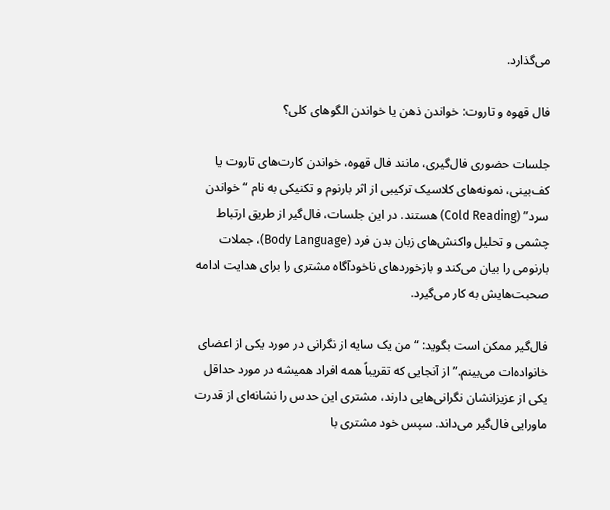می‌گذارد.

فال قهوه و تاروت: خواندن ذهن یا خواندن الگوهای کلی؟

جلسات حضوری فال‌گیری، مانند فال قهوه، خواندن کارت‌های تاروت یا کف‌بینی، نمونه‌های کلاسیک ترکیبی از اثر بارنوم و تکنیکی به نام “خواندن سرد” (Cold Reading) هستند. در این جلسات، فال‌گیر از طریق ارتباط چشمی و تحلیل واکنش‌های زبان بدن فرد (Body Language)، جملات بارنومی را بیان می‌کند و بازخوردهای ناخودآگاه مشتری را برای هدایت ادامه صحبت‌هایش به کار می‌گیرد.

فال‌گیر ممکن است بگوید: “من یک سایه از نگرانی در مورد یکی از اعضای خانواده‌ات می‌بینم.” از آنجایی که تقریباً همه افراد همیشه در مورد حداقل یکی از عزیزانشان نگرانی‌هایی دارند، مشتری این حدس را نشانه‌ای از قدرت ماورایی فال‌گیر می‌داند. سپس خود مشتری با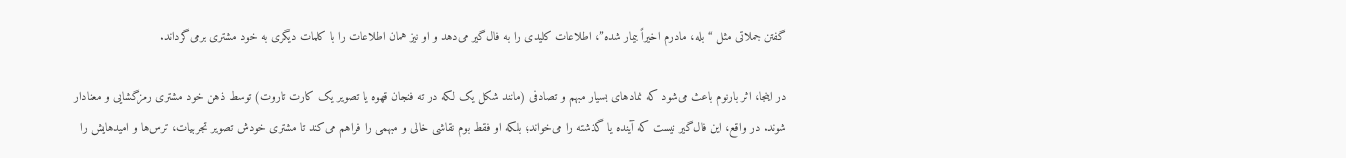گفتن جملاتی مثل “بله، مادرم اخیراً بیمار شده”، اطلاعات کلیدی را به فال‌گیر می‌دهد و او نیز همان اطلاعات را با کلمات دیگری به خود مشتری برمی‌گرداند.

در اینجا، اثر بارنوم باعث می‌شود که نمادهای بسیار مبهم و تصادفی (مانند شکل یک لکه در ته فنجان قهوه یا تصویر یک کارت تاروت) توسط ذهن خود مشتری رمزگشایی و معنادار شوند. در واقع، این فال‌گیر نیست که آینده یا گذشته را می‌خواند؛ بلکه او فقط بوم نقاشی خالی و مبهمی را فراهم می‌کند تا مشتری خودش تصویر تجربیات، ترس‌ها و امیدهایش را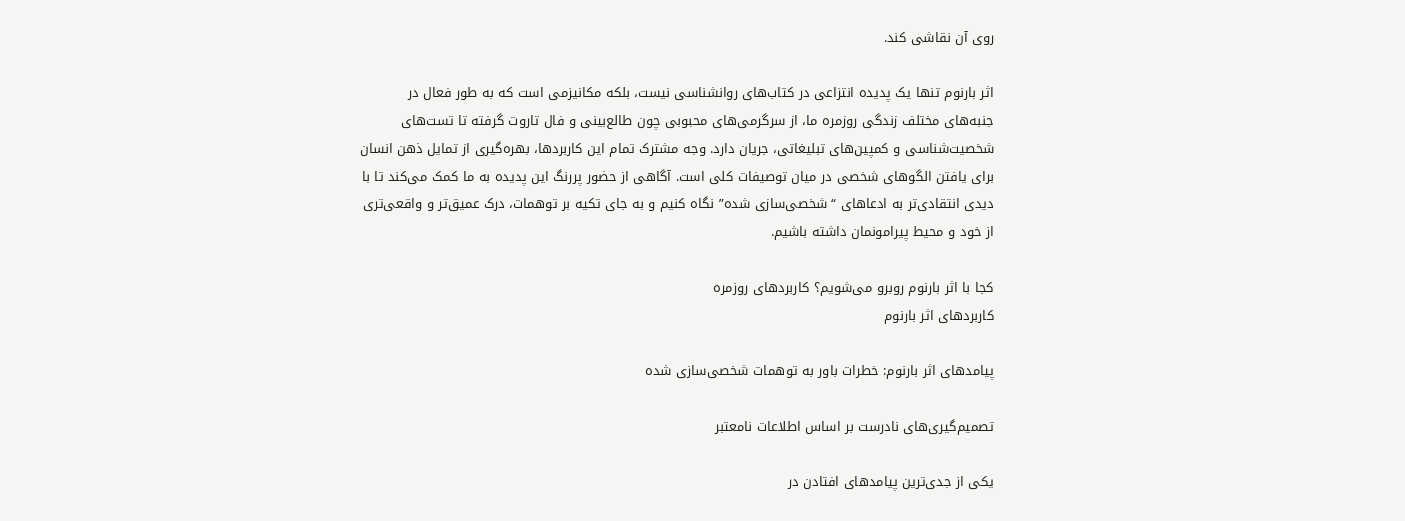روی آن نقاشی کند.

اثر بارنوم تنها یک پدیده انتزاعی در کتاب‌های روانشناسی نیست، بلکه مکانیزمی است که به طور فعال در جنبه‌های مختلف زندگی روزمره ما، از سرگرمی‌های محبوبی چون طالع‌بینی و فال تاروت گرفته تا تست‌های شخصیت‌شناسی و کمپین‌های تبلیغاتی، جریان دارد. وجه مشترک تمام این کاربردها، بهره‌گیری از تمایل ذهن انسان برای یافتن الگوهای شخصی در میان توصیفات کلی است. آگاهی از حضور پررنگ این پدیده به ما کمک می‌کند تا با دیدی انتقادی‌تر به ادعاهای “شخصی‌سازی شده” نگاه کنیم و به جای تکیه بر توهمات، درک عمیق‌تر و واقعی‌تری از خود و محیط پیرامونمان داشته باشیم.

کجا با اثر بارنوم روبرو می‌شویم؟ کاربردهای روزمره
کاربردهای اثر بارنوم

پیامدهای اثر بارنوم: خطرات باور به توهمات شخصی‌سازی شده

تصمیم‌گیری‌های نادرست بر اساس اطلاعات نامعتبر

یکی از جدی‌ترین پیامدهای افتادن در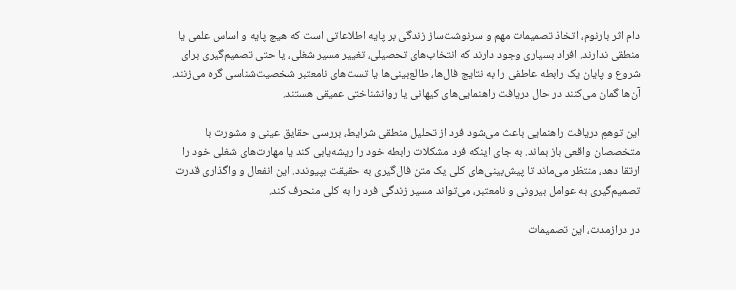دام اثر بارنوم، اتخاذ تصمیمات مهم و سرنوشت‌ساز زندگی بر پایه اطلاعاتی است که هیچ پایه و اساس علمی یا منطقی ندارند. افراد بسیاری وجود دارند که انتخاب‌های تحصیلی، تغییر مسیر شغلی، یا حتی تصمیم‌گیری برای شروع و پایان یک رابطه عاطفی را به نتایج فال‌ها، طالع‌بینی‌ها یا تست‌های نامعتبر شخصیت‌شناسی گره می‌زنند. آن‌ها گمان می‌کنند در حال دریافت راهنمایی‌های کیهانی یا روانشناختی عمیقی هستند.

این توهمِ دریافت راهنمایی باعث می‌شود فرد از تحلیل منطقی شرایط، بررسی حقایق عینی و مشورت با متخصصان واقعی باز بماند. به جای اینکه فرد مشکلات رابطه خود را ریشه‌یابی کند یا مهارت‌های شغلی خود را ارتقا دهد، منتظر می‌ماند تا پیش‌بینی‌های کلی یک متن فال‌گیری به حقیقت بپیوندد. این انفعال و واگذاری قدرت تصمیم‌گیری به عوامل بیرونی و نامعتبر، می‌تواند مسیر زندگی فرد را به کلی منحرف کند.

در درازمدت، این تصمیمات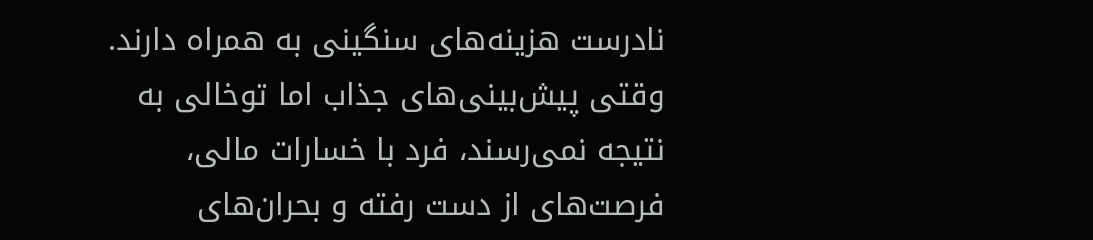نادرست هزینه‌های سنگینی به همراه دارند. وقتی پیش‌بینی‌های جذاب اما توخالی به نتیجه نمی‌رسند، فرد با خسارات مالی، فرصت‌های از دست رفته و بحران‌های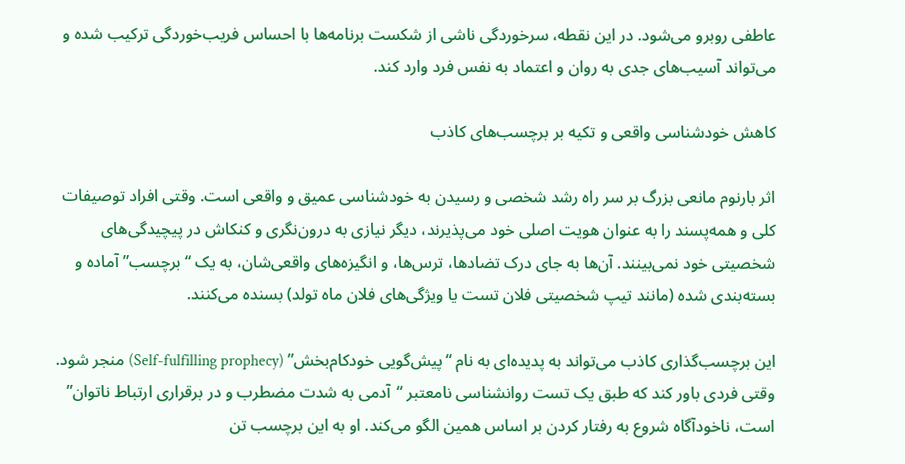عاطفی روبرو می‌شود. در این نقطه، سرخوردگی ناشی از شکست برنامه‌ها با احساس فریب‌خوردگی ترکیب شده و می‌تواند آسیب‌های جدی به روان و اعتماد به نفس فرد وارد کند.

کاهش خودشناسی واقعی و تکیه بر برچسب‌های کاذب

اثر بارنوم مانعی بزرگ بر سر راه رشد شخصی و رسیدن به خودشناسی عمیق و واقعی است. وقتی افراد توصیفات کلی و همه‌پسند را به عنوان هویت اصلی خود می‌پذیرند، دیگر نیازی به درون‌نگری و کنکاش در پیچیدگی‌های شخصیتی خود نمی‌بینند. آن‌ها به جای درک تضادها، ترس‌ها، و انگیزه‌های واقعی‌شان، به یک “برچسب” آماده و بسته‌بندی شده (مانند تیپ شخصیتی فلان تست یا ویژگی‌های فلان ماه تولد) بسنده می‌کنند.

این برچسب‌گذاری کاذب می‌تواند به پدیده‌ای به نام “پیش‌گویی خودکام‌بخش” (Self-fulfilling prophecy) منجر شود. وقتی فردی باور کند که طبق یک تست روانشناسی نامعتبر “آدمی به شدت مضطرب و در برقراری ارتباط ناتوان” است، ناخودآگاه شروع به رفتار کردن بر اساس همین الگو می‌کند. او به این برچسب تن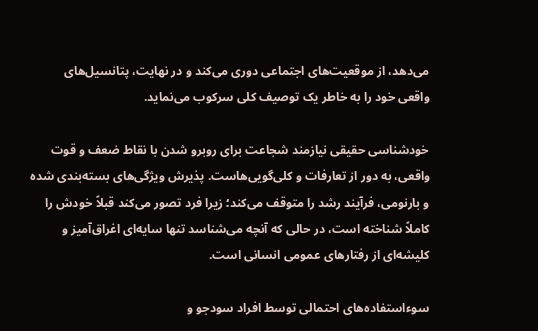می‌دهد، از موقعیت‌های اجتماعی دوری می‌کند و در نهایت، پتانسیل‌های واقعی خود را به خاطر یک توصیف کلی سرکوب می‌نماید.

خودشناسی حقیقی نیازمند شجاعت برای روبرو شدن با نقاط ضعف و قوت واقعی، به دور از تعارفات و کلی‌گویی‌هاست. پذیرش ویژگی‌های بسته‌بندی شده و بارنومی، فرآیند رشد را متوقف می‌کند؛ زیرا فرد تصور می‌کند قبلاً خودش را کاملاً شناخته است، در حالی که آنچه می‌شناسد تنها سایه‌ای اغراق‌آمیز و کلیشه‌ای از رفتارهای عمومی انسانی است.

سوءاستفاده‌های احتمالی توسط افراد سودجو و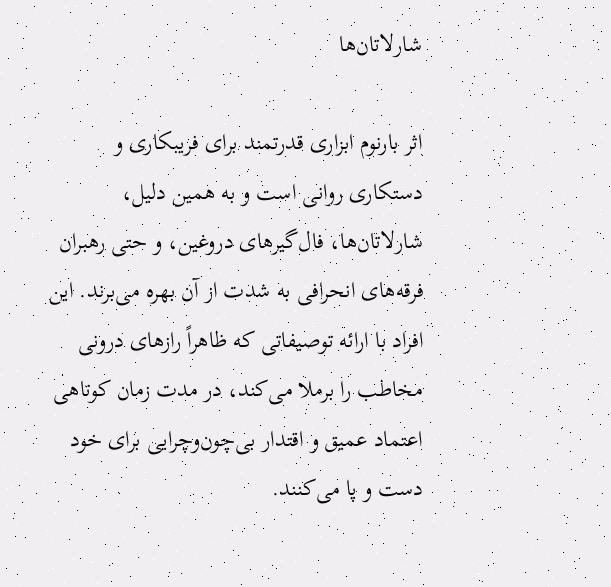شارلاتان‌ها

اثر بارنوم ابزاری قدرتمند برای فریبکاری و دستکاری روانی است و به همین دلیل، شارلاتان‌ها، فال‌گیرهای دروغین، و حتی رهبران فرقه‌های انحرافی به شدت از آن بهره می‌برند. این افراد با ارائه توصیفاتی که ظاهراً رازهای درونی مخاطب را برملا می‌کند، در مدت زمان کوتاهی اعتماد عمیق و اقتدار بی‌چون‌وچرایی برای خود دست و پا می‌کنند.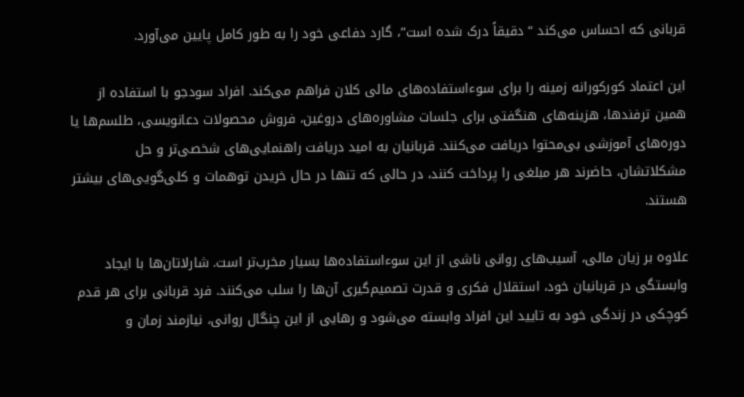قربانی که احساس می‌کند “دقیقاً درک شده است”، گارد دفاعی خود را به طور کامل پایین می‌آورد.

این اعتماد کورکورانه زمینه را برای سوءاستفاده‌های مالی کلان فراهم می‌کند. افراد سودجو با استفاده از همین ترفندها، هزینه‌های هنگفتی برای جلسات مشاوره‌های دروغین، فروش محصولات دعانویسی، طلسم‌ها یا دوره‌های آموزشی بی‌محتوا دریافت می‌کنند. قربانیان به امید دریافت راهنمایی‌های شخصی‌تر و حل مشکلاتشان، حاضرند هر مبلغی را پرداخت کنند، در حالی که تنها در حال خریدن توهمات و کلی‌گویی‌های بیشتر هستند.

علاوه بر زیان مالی، آسیب‌های روانی ناشی از این سوءاستفاده‌ها بسیار مخرب‌تر است. شارلاتان‌ها با ایجاد وابستگی در قربانیان خود، استقلال فکری و قدرت تصمیم‌گیری آن‌ها را سلب می‌کنند. فرد قربانی برای هر قدم کوچکی در زندگی خود به تایید این افراد وابسته می‌شود و رهایی از این چنگال روانی، نیازمند زمان و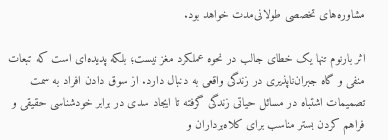مشاوره‌های تخصصی طولانی‌مدت خواهد بود.

اثر بارنوم تنها یک خطای جالب در نحوه عملکرد مغز نیست؛ بلکه پدیده‌ای است که تبعات منفی و گاه جبران‌ناپذیری در زندگی واقعی به دنبال دارد. از سوق دادن افراد به سمت تصمیمات اشتباه در مسائل حیاتی زندگی گرفته تا ایجاد سدی در برابر خودشناسی حقیقی و فراهم کردن بستر مناسب برای کلاه‌برداران و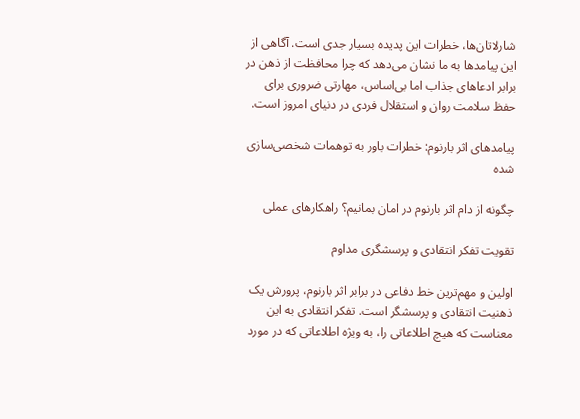شارلاتان‌ها، خطرات این پدیده بسیار جدی است. آگاهی از این پیامدها به ما نشان می‌دهد که چرا محافظت از ذهن در برابر ادعاهای جذاب اما بی‌اساس، مهارتی ضروری برای حفظ سلامت روان و استقلال فردی در دنیای امروز است.

پیامدهای اثر بارنوم: خطرات باور به توهمات شخصی‌سازی شده

چگونه از دام اثر بارنوم در امان بمانیم؟ راهکارهای عملی

تقویت تفکر انتقادی و پرسشگری مداوم

اولین و مهم‌ترین خط دفاعی در برابر اثر بارنوم، پرورش یک ذهنیت انتقادی و پرسشگر است. تفکر انتقادی به این معناست که هیچ اطلاعاتی را، به ویژه اطلاعاتی که در مورد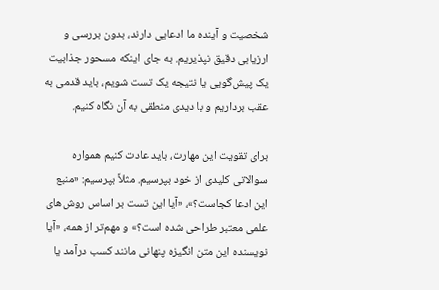شخصیت و آینده ما ادعایی دارند، بدون بررسی و ارزیابی دقیق نپذیریم. به جای اینکه مسحور جذابیت یک پیش‌گویی یا نتیجه یک تست شویم، باید قدمی به عقب برداریم و با دیدی منطقی به آن نگاه کنیم.

برای تقویت این مهارت، باید عادت کنیم همواره سوالاتی کلیدی از خود بپرسیم. مثلاً بپرسیم: «منبع این ادعا کجاست؟»، «آیا این تست بر اساس روش‌های علمی معتبر طراحی شده است؟» و مهم‌تر از همه، «آیا نویسنده این متن انگیزه پنهانی مانند کسب درآمد یا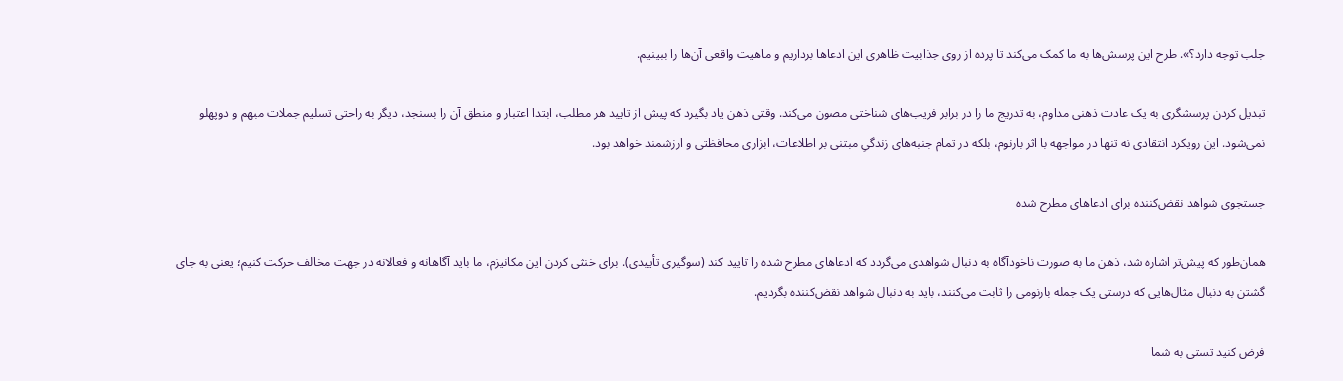جلب توجه دارد؟». طرح این پرسش‌ها به ما کمک می‌کند تا پرده از روی جذابیت ظاهری این ادعاها برداریم و ماهیت واقعی آن‌ها را ببینیم.

تبدیل کردن پرسشگری به یک عادت ذهنی مداوم، به تدریج ما را در برابر فریب‌های شناختی مصون می‌کند. وقتی ذهن یاد بگیرد که پیش از تایید هر مطلب، ابتدا اعتبار و منطق آن را بسنجد، دیگر به راحتی تسلیم جملات مبهم و دوپهلو نمی‌شود. این رویکرد انتقادی نه تنها در مواجهه با اثر بارنوم، بلکه در تمام جنبه‌های زندگیِ مبتنی بر اطلاعات، ابزاری محافظتی و ارزشمند خواهد بود.

جستجوی شواهد نقض‌کننده برای ادعاهای مطرح شده

همان‌طور که پیش‌تر اشاره شد، ذهن ما به صورت ناخودآگاه به دنبال شواهدی می‌گردد که ادعاهای مطرح شده را تایید کند (سوگیری تأییدی). برای خنثی کردن این مکانیزم، ما باید آگاهانه و فعالانه در جهت مخالف حرکت کنیم؛ یعنی به جای گشتن به دنبال مثال‌هایی که درستی یک جمله بارنومی را ثابت می‌کنند، باید به دنبال شواهد نقض‌کننده بگردیم.

فرض کنید تستی به شما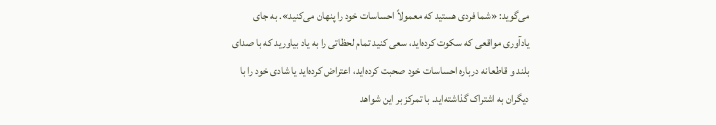می‌گوید: «شما فردی هستید که معمولاً احساسات خود را پنهان می‌کنید». به جای یادآوری مواقعی که سکوت کرده‌اید، سعی کنید تمام لحظاتی را به یاد بیاورید که با صدای بلند و قاطعانه درباره احساسات خود صحبت کرده‌اید، اعتراض کرده‌اید یا شادی خود را با دیگران به اشتراک گذاشته‌اید. با تمرکز بر این شواهد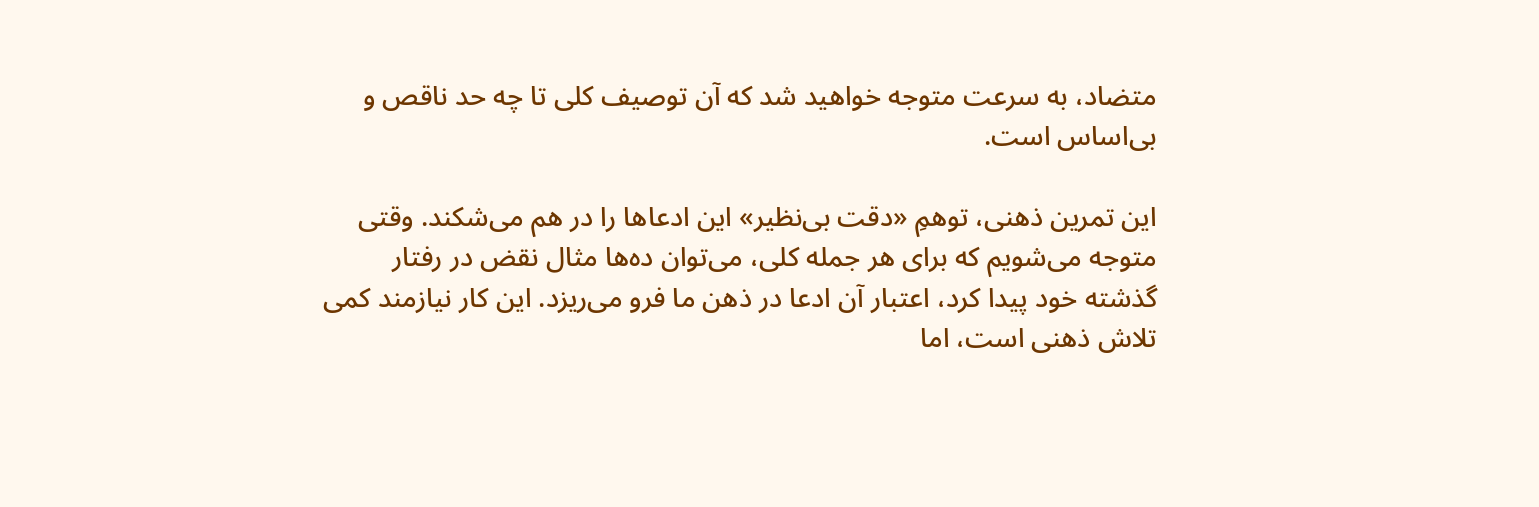متضاد، به سرعت متوجه خواهید شد که آن توصیف کلی تا چه حد ناقص و بی‌اساس است.

این تمرین ذهنی، توهمِ «دقت بی‌نظیر» این ادعاها را در هم می‌شکند. وقتی متوجه می‌شویم که برای هر جمله کلی، می‌توان ده‌ها مثال نقض در رفتار گذشته خود پیدا کرد، اعتبار آن ادعا در ذهن ما فرو می‌ریزد. این کار نیازمند کمی تلاش ذهنی است، اما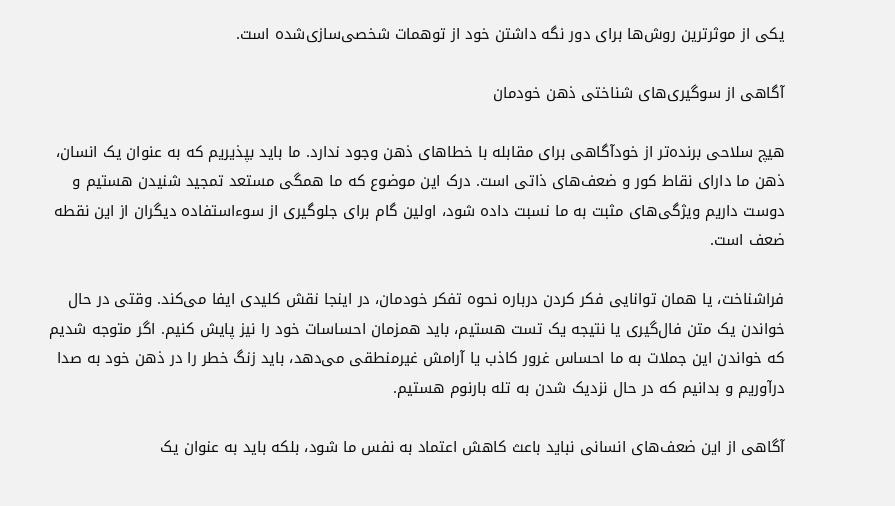یکی از موثرترین روش‌ها برای دور نگه داشتن خود از توهمات شخصی‌سازی‌شده است.

آگاهی از سوگیری‌های شناختی ذهن خودمان

هیچ سلاحی برنده‌تر از خودآگاهی برای مقابله با خطاهای ذهن وجود ندارد. ما باید بپذیریم که به عنوان یک انسان، ذهن ما دارای نقاط کور و ضعف‌های ذاتی است. درک این موضوع که ما همگی مستعد تمجید شنیدن هستیم و دوست داریم ویژگی‌های مثبت به ما نسبت داده شود، اولین گام برای جلوگیری از سوءاستفاده دیگران از این نقطه ضعف است.

فراشناخت، یا همان توانایی فکر کردن درباره نحوه تفکر خودمان، در اینجا نقش کلیدی ایفا می‌کند. وقتی در حال خواندن یک متن فال‌گیری یا نتیجه یک تست هستیم، باید همزمان احساسات خود را نیز پایش کنیم. اگر متوجه شدیم که خواندن این جملات به ما احساس غرور کاذب یا آرامش غیرمنطقی می‌دهد، باید زنگ خطر را در ذهن خود به صدا درآوریم و بدانیم که در حال نزدیک شدن به تله بارنوم هستیم.

آگاهی از این ضعف‌های انسانی نباید باعث کاهش اعتماد به نفس ما شود، بلکه باید به عنوان یک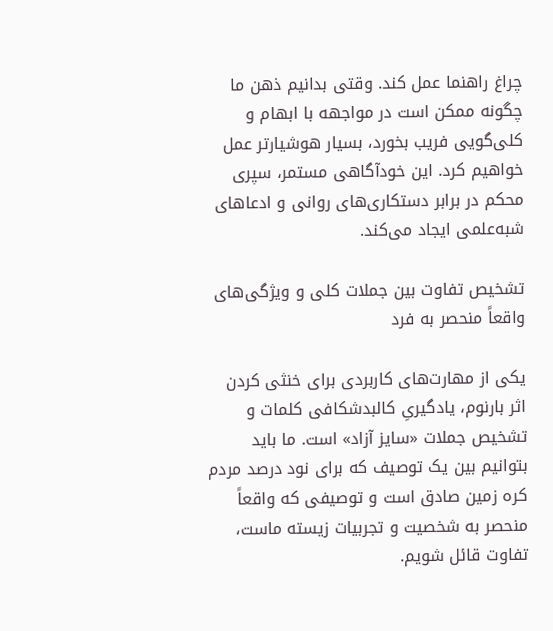چراغ راهنما عمل کند. وقتی بدانیم ذهن ما چگونه ممکن است در مواجهه با ابهام و کلی‌گویی فریب بخورد، بسیار هوشیارتر عمل خواهیم کرد. این خودآگاهی مستمر، سپری محکم در برابر دستکاری‌های روانی و ادعاهای شبه‌علمی ایجاد می‌کند.

تشخیص تفاوت بین جملات کلی و ویژگی‌های واقعاً منحصر به فرد

یکی از مهارت‌های کاربردی برای خنثی کردن اثر بارنوم، یادگیریِ کالبدشکافی کلمات و تشخیص جملات «سایز آزاد» است. ما باید بتوانیم بین یک توصیف که برای نود درصد مردم کره زمین صادق است و توصیفی که واقعاً منحصر به شخصیت و تجربیات زیسته ماست، تفاوت قائل شویم.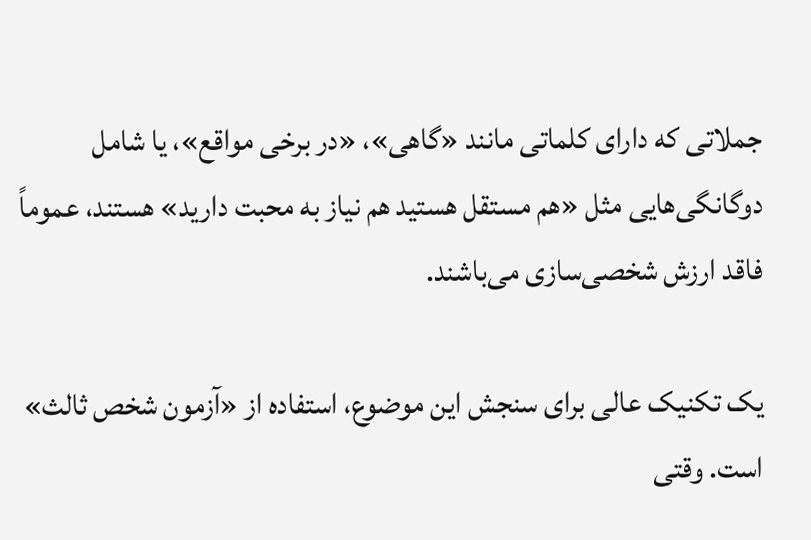جملاتی که دارای کلماتی مانند «گاهی»، «در برخی مواقع»، یا شامل دوگانگی‌هایی مثل «هم مستقل هستید هم نیاز به محبت دارید» هستند، عموماً فاقد ارزش شخصی‌سازی می‌باشند.

یک تکنیک عالی برای سنجش این موضوع، استفاده از «آزمون شخص ثالث» است. وقتی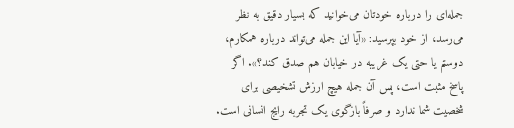جمله‌ای را درباره خودتان می‌خوانید که بسیار دقیق به نظر می‌رسد، از خود بپرسید: «آیا این جمله می‌تواند درباره همکارم، دوستم یا حتی یک غریبه در خیابان هم صدق کند؟». اگر پاسخ مثبت است، پس آن جمله هیچ ارزش تشخیصی برای شخصیت شما ندارد و صرفاً بازگوی یک تجربه رایج انسانی است.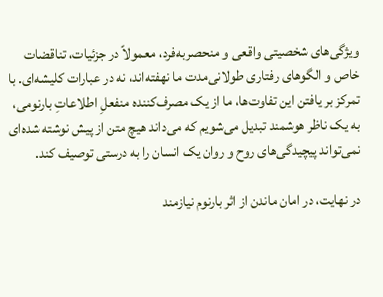ویژگی‌های شخصیتی واقعی و منحصربه‌فرد، معمولاً در جزئیات، تناقضات خاص و الگوهای رفتاری طولانی‌مدت ما نهفته‌اند، نه در عبارات کلیشه‌ای. با تمرکز بر یافتن این تفاوت‌ها، ما از یک مصرف‌کننده منفعلِ اطلاعاتِ بارنومی، به یک ناظر هوشمند تبدیل می‌شویم که می‌داند هیچ متن از پیش نوشته شده‌ای نمی‌تواند پیچیدگی‌های روح و روان یک انسان را به درستی توصیف کند.

در نهایت، در امان ماندن از اثر بارنوم نیازمند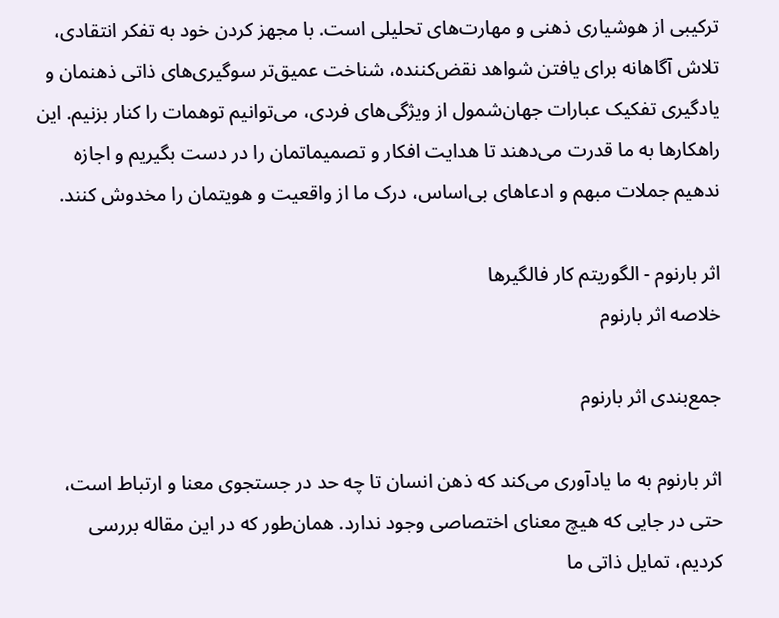ترکیبی از هوشیاری ذهنی و مهارت‌های تحلیلی است. با مجهز کردن خود به تفکر انتقادی، تلاش آگاهانه برای یافتن شواهد نقض‌کننده، شناخت عمیق‌تر سوگیری‌های ذاتی ذهنمان و یادگیری تفکیک عبارات جهان‌شمول از ویژگی‌های فردی، می‌توانیم توهمات را کنار بزنیم. این راهکارها به ما قدرت می‌دهند تا هدایت افکار و تصمیماتمان را در دست بگیریم و اجازه ندهیم جملات مبهم و ادعاهای بی‌اساس، درک ما از واقعیت و هویتمان را مخدوش کنند.

اثر بارنوم - الگوریتم کار فالگیرها
خلاصه اثر بارنوم

جمع‌بندی اثر بارنوم

اثر بارنوم به ما یادآوری می‌کند که ذهن انسان تا چه حد در جستجوی معنا و ارتباط است، حتی در جایی که هیچ معنای اختصاصی وجود ندارد. همان‌طور که در این مقاله بررسی کردیم، تمایل ذاتی ما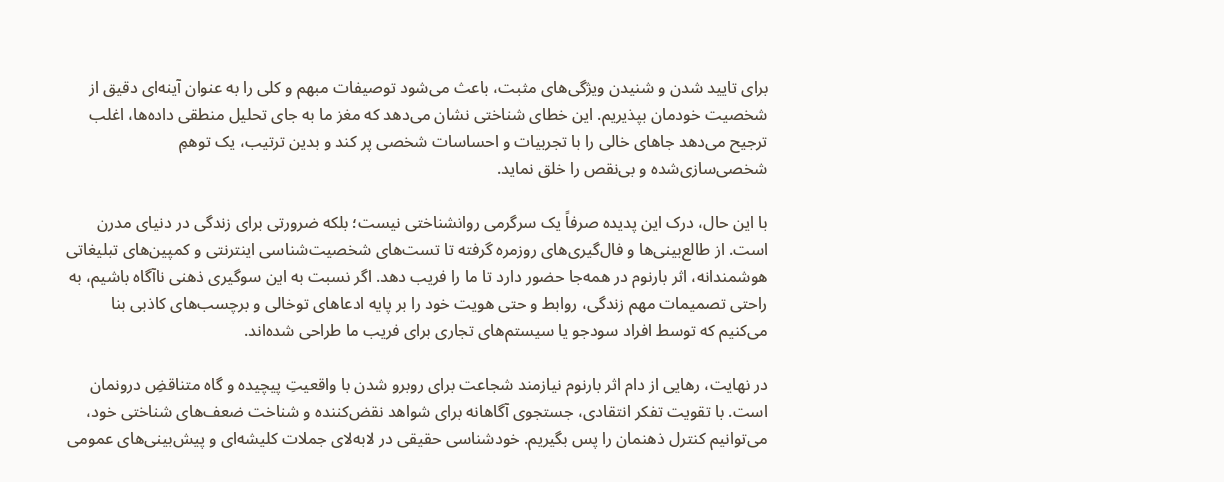برای تایید شدن و شنیدن ویژگی‌های مثبت، باعث می‌شود توصیفات مبهم و کلی را به عنوان آینه‌ای دقیق از شخصیت خودمان بپذیریم. این خطای شناختی نشان می‌دهد که مغز ما به جای تحلیل منطقی داده‌ها، اغلب ترجیح می‌دهد جاهای خالی را با تجربیات و احساسات شخصی پر کند و بدین ترتیب، یک توهمِ شخصی‌سازی‌شده و بی‌نقص را خلق نماید.

با این حال، درک این پدیده صرفاً یک سرگرمی روانشناختی نیست؛ بلکه ضرورتی برای زندگی در دنیای مدرن است. از طالع‌بینی‌ها و فال‌گیری‌های روزمره گرفته تا تست‌های شخصیت‌شناسی اینترنتی و کمپین‌های تبلیغاتی هوشمندانه، اثر بارنوم در همه‌جا حضور دارد تا ما را فریب دهد. اگر نسبت به این سوگیری ذهنی ناآگاه باشیم، به راحتی تصمیمات مهم زندگی، روابط و حتی هویت خود را بر پایه ادعاهای توخالی و برچسب‌های کاذبی بنا می‌کنیم که توسط افراد سودجو یا سیستم‌های تجاری برای فریب ما طراحی شده‌اند.

در نهایت، رهایی از دام اثر بارنوم نیازمند شجاعت برای روبرو شدن با واقعیتِ پیچیده و گاه متناقضِ درونمان است. با تقویت تفکر انتقادی، جستجوی آگاهانه برای شواهد نقض‌کننده و شناخت ضعف‌های شناختی خود، می‌توانیم کنترل ذهنمان را پس بگیریم. خودشناسی حقیقی در لابه‌لای جملات کلیشه‌ای و پیش‌بینی‌های عمومی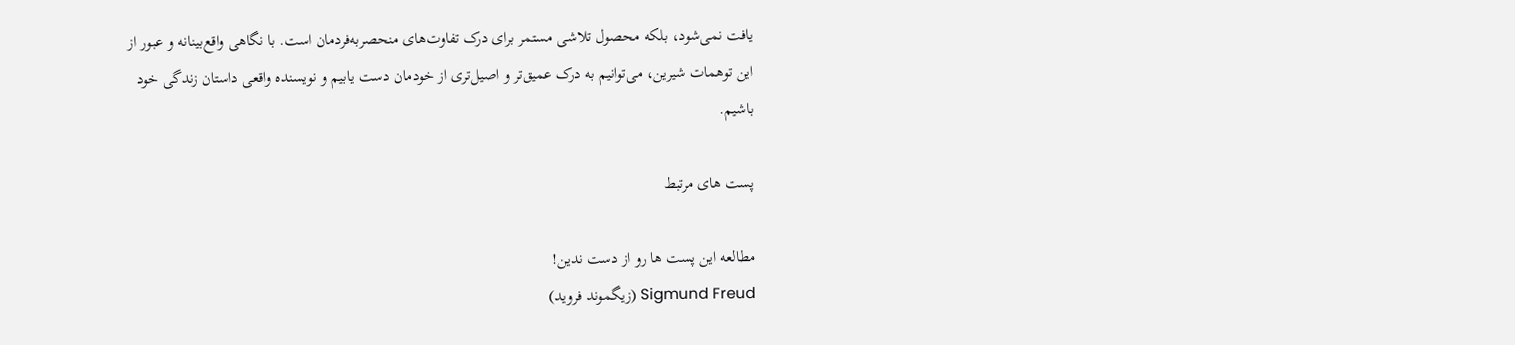یافت نمی‌شود، بلکه محصول تلاشی مستمر برای درک تفاوت‌های منحصربه‌فردمان است. با نگاهی واقع‌بینانه و عبور از این توهمات شیرین، می‌توانیم به درک عمیق‌تر و اصیل‌تری از خودمان دست یابیم و نویسنده واقعی داستان زندگی خود باشیم.

پست های مرتبط

مطالعه این پست ها رو از دست ندین!
Sigmund Freud (زیگموند فروید)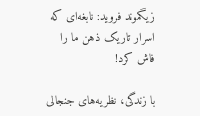زیگموند فروید: نابغه‌ای که اسرار تاریک ذهن ما را فاش کرد!

با زندگی، نظریه‌های جنجالی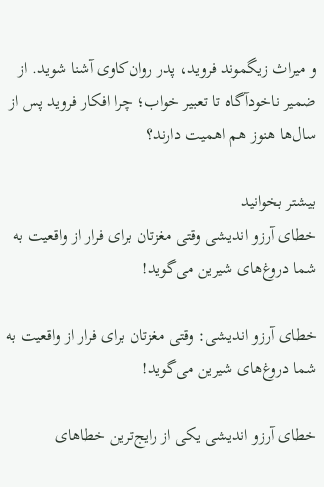و میراث زیگموند فروید، پدر روان‌کاوی آشنا شوید. از ضمیر ناخودآگاه تا تعبیر خواب؛ چرا افکار فروید پس از سال‌ها هنوز هم اهمیت دارند؟

بیشتر بخوانید
خطای آرزو اندیشی وقتی مغزتان برای فرار از واقعیت به شما دروغ‌های شیرین می‌گوید!

خطای آرزو اندیشی: وقتی مغزتان برای فرار از واقعیت به شما دروغ‌های شیرین می‌گوید!

خطای آرزو اندیشی یکی از رایج‌ترین خطاهای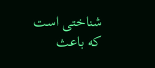شناختی است که باعث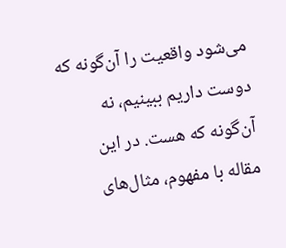می‌شود واقعیت را آن‌گونه که دوست داریم ببینیم، نه آن‌گونه که هست. در این مقاله با مفهوم، مثال‌های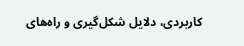کاربردی، دلایل شکل‌گیری و راه‌های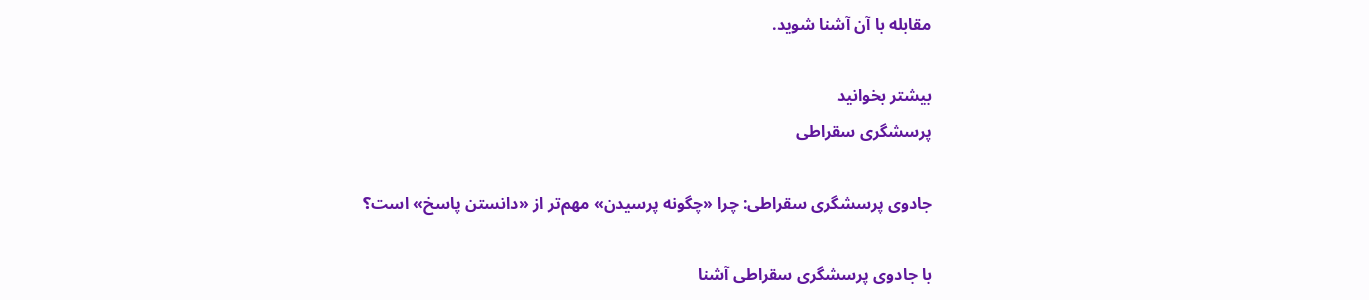مقابله با آن آشنا شوید.

بیشتر بخوانید
پرسشگری سقراطی

جادوی پرسشگری سقراطی: چرا «چگونه پرسیدن» مهم‌تر از «دانستن پاسخ» است؟

با جادوی پرسشگری سقراطی آشنا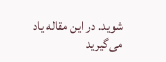شوید. در این مقاله یاد می‌گیرید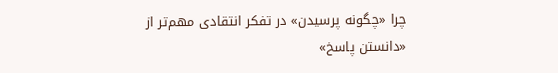چرا «چگونه پرسیدن» در تفکر انتقادی مهم‌تر از «دانستن پاسخ»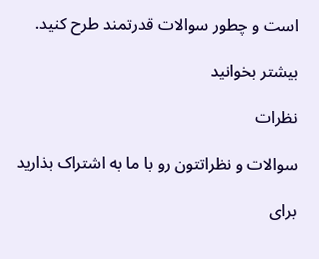است و چطور سوالات قدرتمند طرح کنید.

بیشتر بخوانید

نظرات

سوالات و نظراتتون رو با ما به اشتراک بذارید

برای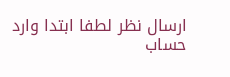ارسال نظر لطفا ابتدا وارد حساب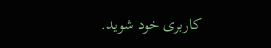کاربری خود شوید.